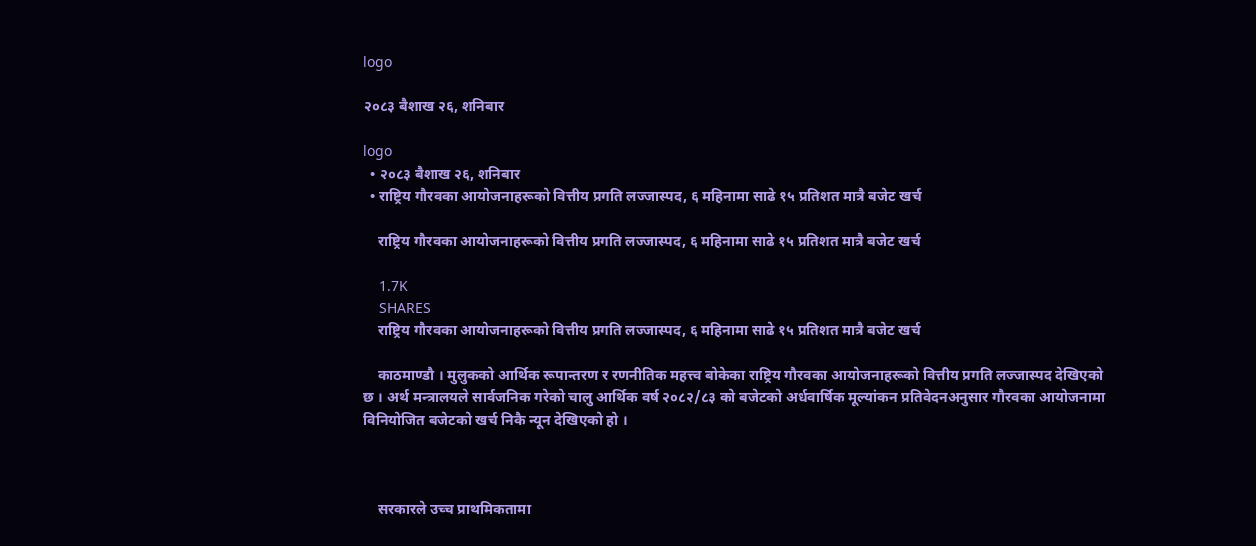logo

२०८३ बैशाख २६, शनिबार

logo
  • २०८३ बैशाख २६, शनिबार
  • राष्ट्रिय गौरवका आयोजनाहरूको वित्तीय प्रगति लज्जास्पद, ६ महिनामा साढे १५ प्रतिशत मात्रै बजेट खर्च

    राष्ट्रिय गौरवका आयोजनाहरूको वित्तीय प्रगति लज्जास्पद, ६ महिनामा साढे १५ प्रतिशत मात्रै बजेट खर्च

    1.7K
    SHARES
    राष्ट्रिय गौरवका आयोजनाहरूको वित्तीय प्रगति लज्जास्पद, ६ महिनामा साढे १५ प्रतिशत मात्रै बजेट खर्च

    काठमाण्डौ । मुलुकको आर्थिक रूपान्तरण र रणनीतिक महत्त्व बोकेका राष्ट्रिय गौरवका आयोजनाहरूको वित्तीय प्रगति लज्जास्पद देखिएको छ । अर्थ मन्त्रालयले सार्वजनिक गरेको चालु आर्थिक वर्ष २०८२/८३ को बजेटको अर्धवार्षिक मूल्यांकन प्रतिवेदनअनुसार गौरवका आयोजनामा विनियोजित बजेटको खर्च निकै न्यून देखिएको हो ।



    सरकारले उच्च प्राथमिकतामा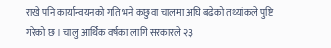राखे पनि कार्यान्वयनको गति भने कछुवा चालमा अघि बढेको तथ्यांकले पुष्टि गरेको छ । चालु आर्थिक वर्षका लागि सरकारले २३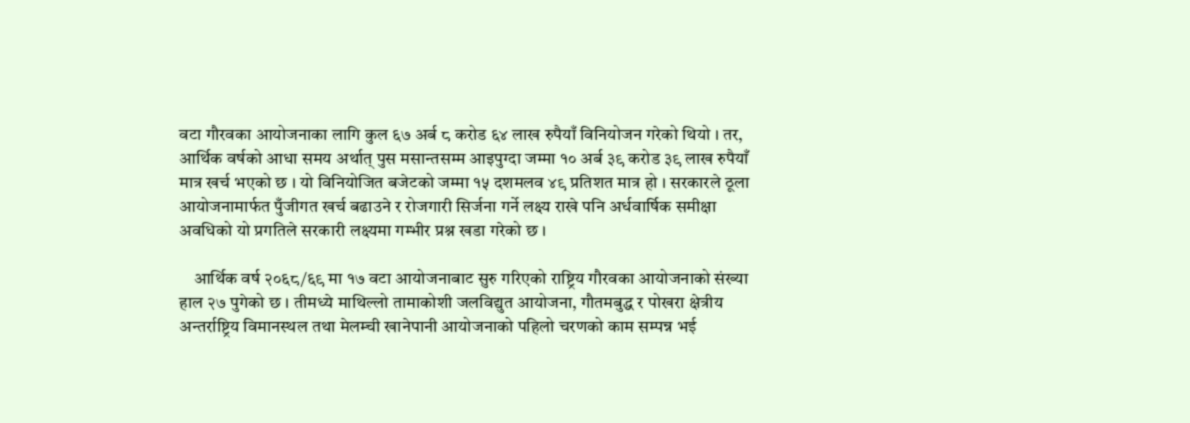वटा गौरवका आयोजनाका लागि कुल ६७ अर्ब ८ करोड ६४ लाख रुपैयाँ विनियोजन गरेको थियो । तर, आर्थिक वर्षको आधा समय अर्थात् पुस मसान्तसम्म आइपुग्दा जम्मा १० अर्ब ३९ करोड ३९ लाख रुपैयाँ मात्र खर्च भएको छ । यो विनियोजित बजेटको जम्मा १५ दशमलव ४९ प्रतिशत मात्र हो । सरकारले ठूला आयोजनामार्फत पुँजीगत खर्च बढाउने र रोजगारी सिर्जना गर्ने लक्ष्य राखे पनि अर्धवार्षिक समीक्षा अवधिको यो प्रगतिले सरकारी लक्ष्यमा गम्भीर प्रश्न खडा गरेको छ ।

    आर्थिक वर्ष २०६८/६९ मा १७ वटा आयोजनाबाट सुरु गरिएको राष्ट्रिय गौरवका आयोजनाको संख्या हाल २७ पुगेको छ । तीमध्ये माथिल्लो तामाकोशी जलविद्युत आयोजना, गौतमबुद्ध र पोखरा क्षेत्रीय अन्तर्राष्ट्रिय विमानस्थल तथा मेलम्ची खानेपानी आयोजनाको पहिलो चरणको काम सम्पन्न भई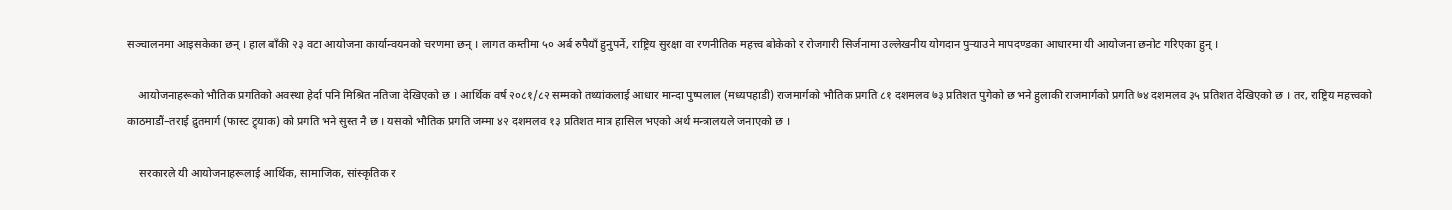सञ्चालनमा आइसकेका छन् । हाल बाँकी २३ वटा आयोजना कार्यान्वयनको चरणमा छन् । लागत कम्तीमा ५० अर्ब रुपैयाँ हुनुपर्ने, राष्ट्रिय सुरक्षा वा रणनीतिक महत्त्व बोकेको र रोजगारी सिर्जनामा उल्लेखनीय योगदान पुर्‍याउने मापदण्डका आधारमा यी आयोजना छनोट गरिएका हुन् ।

    आयोजनाहरूको भौतिक प्रगतिको अवस्था हेर्दा पनि मिश्रित नतिजा देखिएको छ । आर्थिक वर्ष २०८१/८२ सम्मको तथ्यांकलाई आधार मान्दा पुष्पलाल (मध्यपहाडी) राजमार्गको भौतिक प्रगति ८१ दशमलव ७३ प्रतिशत पुगेको छ भने हुलाकी राजमार्गको प्रगति ७४ दशमलव ३५ प्रतिशत देखिएको छ । तर, राष्ट्रिय महत्त्वको काठमाडौं–तराई द्रुतमार्ग (फास्ट ट्र्याक) को प्रगति भने सुस्त नै छ । यसको भौतिक प्रगति जम्मा ४२ दशमलव १३ प्रतिशत मात्र हासिल भएको अर्थ मन्त्रालयले जनाएको छ ।

    सरकारले यी आयोजनाहरूलाई आर्थिक, सामाजिक, सांस्कृतिक र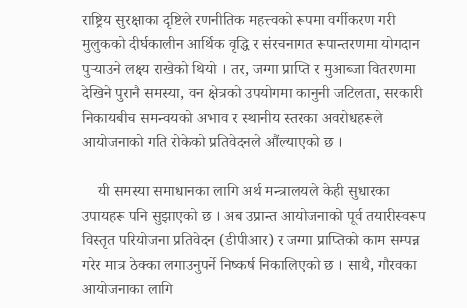राष्ट्रिय सुरक्षाका दृष्टिले रणनीतिक महत्त्वको रूपमा वर्गीकरण गरी मुलुकको दीर्घकालीन आर्थिक वृद्धि र संरचनागत रूपान्तरणमा योगदान पुर्‍याउने लक्ष्य राखेको थियो । तर, जग्गा प्राप्ति र मुआब्जा वितरणमा देखिने पुरानै समस्या, वन क्षेत्रको उपयोगमा कानुनी जटिलता, सरकारी निकायबीच समन्वयको अभाव र स्थानीय स्तरका अवरोधहरूले आयोजनाको गति रोकेको प्रतिवेदनले औंल्याएको छ ।

    यी समस्या समाधानका लागि अर्थ मन्त्रालयले केही सुधारका उपायहरू पनि सुझाएको छ । अब उप्रान्त आयोजनाको पूर्व तयारीस्वरूप विस्तृत परियोजना प्रतिवेदन (डीपीआर) र जग्गा प्राप्तिको काम सम्पन्न गरेर मात्र ठेक्का लगाउनुपर्ने निष्कर्ष निकालिएको छ । साथै, गौरवका आयोजनाका लागि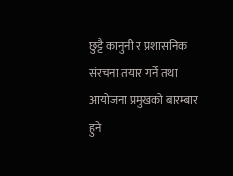छुट्टै कानुनी र प्रशासनिक संरचना तयार गर्ने तथा आयोजना प्रमुखको बारम्बार हुने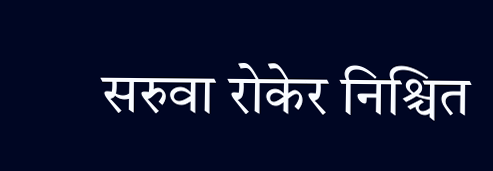सरुवा रोकेर निश्चित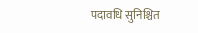पदावधि सुनिश्चित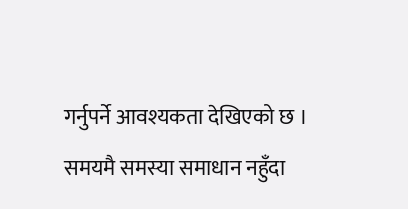गर्नुपर्ने आवश्यकता देखिएको छ । समयमै समस्या समाधान नहुँदा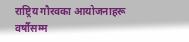राष्ट्रिय गौरवका आयोजनाहरू वर्षौंसम्म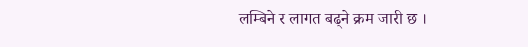लम्बिने र लागत बढ्ने क्रम जारी छ ।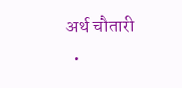अर्थ चौतारी
  •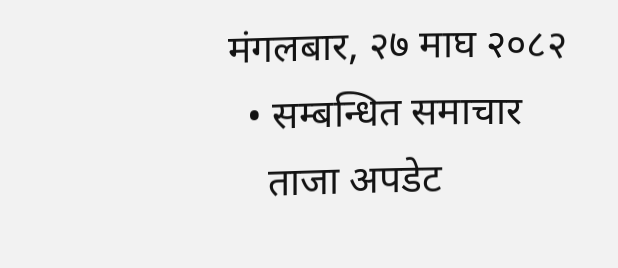मंगलबार, २७ माघ २०८२
  • सम्बन्धित समाचार
    ताजा अपडेट